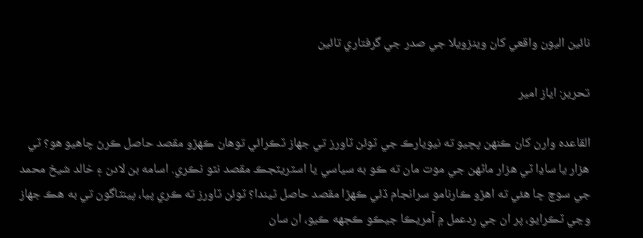نائين اليون واقعي کان وينزويلا جي صدر جي گرفتاري تائين

تحرير: اياز امير

القاعده وارن کان ڪنهن پڇيو ته نيويارڪ جي ٽوئن ٽاورز تي جهاز ٽڪرائي توهان ڪهڙو مقصد حاصل ڪرڻ چاهيو هو؟ ٽي هزار يا ساڍا ٽي هزار ماڻهن جي موت مان ته ڪو به سياسي يا اسٽريٽجڪ مقصد نٿو نڪري. اسامه بن لادن ۽ خالد شيخ محمد جي سوچ ڇا هئي ته اهڙو ڪارنامو سرانجام ڏئي ڪهڙا مقصد حاصل ٿيندا؟ ٽوئن ٽاورز ته ڪري پيا، پينٽاگون تي به هڪ جهاز وڃي ٽڪرايو، پر ان جي ردعمل ۾ آمريڪا جيڪو ڪجهه ڪيو، ان سان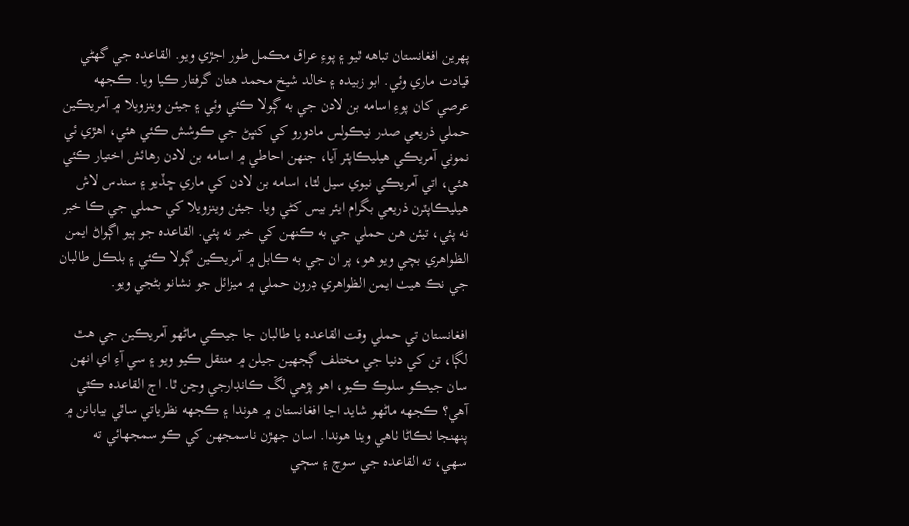پهرين افغانستان تباهه ٿيو ۽ پوءِ عراق مڪمل طور اجڙي ويو. القاعده جي گهڻي قيادت ماري وئي. ابو زبيده ۽ خالد شيخ محمد هتان گرفتار ڪيا ويا. ڪجهه عرصي کان پوءِ اسامه بن لادن جي به ڳولا ڪئي وئي ۽ جيئن وينزويلا ۾ آمريڪين حملي ذريعي صدر نيڪولس مادورو کي کنڀڻ جي ڪوشش ڪئي هئي، اهڙي ئي نموني آمريڪي هيليڪاپٽر آيا، جنهن احاطي ۾ اسامه بن لادن رهائش اختيار ڪئي هئي، اتي آمريڪي نيوي سيل لٿا، اسامه بن لادن کي ماري ڇڏيو ۽ سندس لاش هيليڪاپٽرن ذريعي بگرام ايئر بيس کڻي ويا. جيئن وينزويلا کي حملي جي ڪا خبر نه پئي، تيئن هن حملي جي به ڪنهن کي خبر نه پئي. القاعده جو ٻيو اڳواڻ ايمن الظواهري بچي ويو هو، پر ان جي به ڪابل ۾ آمريڪين ڳولا ڪئي ۽ بلڪل طالبان جي نڪ هيٺ ايمن الظواهري ڊرون حملي ۾ ميزائل جو نشانو بڻجي ويو.

افغانستان تي حملي وقت القاعده يا طالبان جا جيڪي ماڻهو آمريڪين جي هٿ لڳا، تن کي دنيا جي مختلف ڳجهين جيلن ۾ منتقل ڪيو ويو ۽ سي آءِ اي انهن سان جيڪو سلوڪ ڪيو، اهو پڙهي لڱ ڪانڊارجي وڃن ٿا. اڄ القاعده ڪٿي آهي؟ ڪجهه ماڻهو شايد اڃا افغانستان ۾ هوندا ۽ ڪجهه نظرياتي ساٿي بيابانن ۾ پنهنجا ٺڪاڻا ٺاهي ويٺا هوندا. اسان جهڙن ناسمجهن کي ڪو سمجهائي ته سهي، ته القاعده جي سوچ ۽ سڄي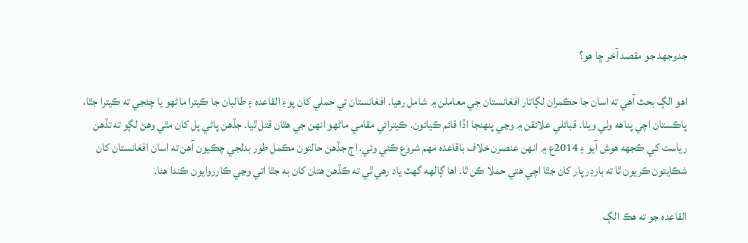جدوجهد جو مقصد آخر ڇا هو؟

اهو الڳ بحث آهي ته اسان جا حڪمران لڳاتار افغانستان جي معاملن ۾ شامل رهيا. افغانستان تي حملي کان پوءِ القاعده ۽ طالبان جا ڪيترا ماڻهو يا چئجي ته ڪيترا جٿا، پاڪستان اچي پناهه وٺي ويٺا. قبائلي علائقن ۾ وڃي پنهنجا اڏا قائم ڪيائون. ڪيترائي مقامي ماڻهو انهن جي هٿان قتل ٿيا. جڏهن پاڻي پل کان مٿي وهڻ لڳو ته تڏهن رياست کي ڪجهه هوش آيو ۽ 2014ع ۾ انهن عنصرن خلاف باقاعده مهم شروع ڪئي وئي. اڄ جڏهن حالتون مڪمل طور بدلجي چڪيون آهن ته اسان افغانستان کان شڪايتون ڪريون ٿا ته بارڊر پار کان جٿا اچي هتي حملا ڪن ٿا. اها ڳالهه گهٽ ياد رهي ٿي ته ڪڏهن هتان کان به جٿا اتي وڃي ڪارروايون ڪندا هئا.

القاعده جو ته هڪ الڳ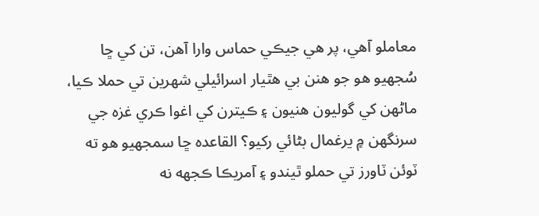معاملو آهي، پر هي جيڪي حماس وارا آهن، تن کي ڇا سُجهيو هو جو هنن بي هٿيار اسرائيلي شهرين تي حملا ڪيا، ماڻهن کي گوليون هنيون ۽ ڪيترن کي اغوا ڪري غزه جي سرنگهن ۾ يرغمال بڻائي رکيو؟ القاعده ڇا سمجهيو هو ته ٽوئن ٽاورز تي حملو ٿيندو ۽ آمريڪا ڪجهه نه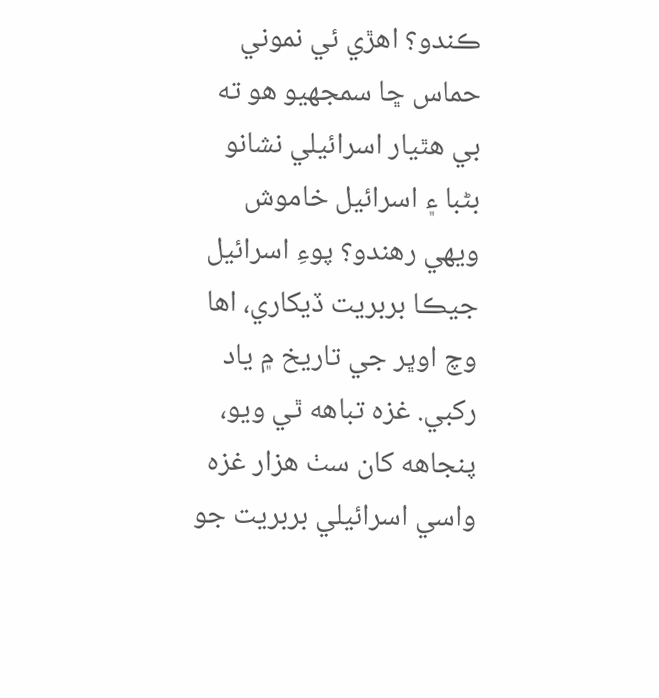ڪندو؟ اهڙي ئي نموني حماس ڇا سمجهيو هو ته بي هٿيار اسرائيلي نشانو بڻبا ۽ اسرائيل خاموش ويهي رهندو؟ پوءِ اسرائيل جيڪا بربريت ڏيکاري، اها وچ اوڀر جي تاريخ ۾ ياد رکبي. غزه تباهه ٿي ويو، پنجاهه کان سٺ هزار غزه واسي اسرائيلي بربريت جو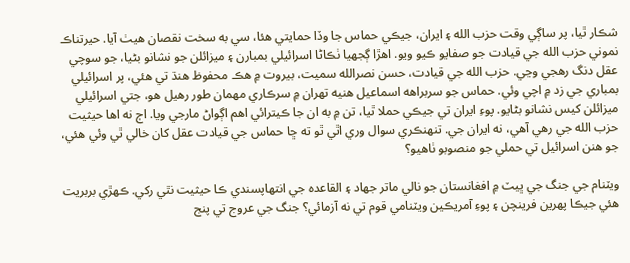شڪار ٿيا، پر ساڳي وقت حزب الله ۽ ايران، جيڪي حماس جا وڏا حمايتي هئا، سي به سخت نقصان هيٺ آيا. حيرتناڪ نموني حزب الله جي قيادت جو صفايو ڪيو ويو. اهڙا ڳجهيا ٺڪاڻا اسرائيلي بمبارن ۽ ميزائلن جو نشانو بڻيا، جو سوچي عقل دنگ رهجي وڃي. حزب الله جي قيادت، حسن نصرالله سميت، بيروت ۾ هڪ محفوظ هنڌ تي هئي، پر اسرائيلي بمباري جي زد ۾ اچي وئي. حماس جو سربراهه اسماعيل هنيه تهران ۾ سرڪاري مهمان طور رهيل هو، جتي اسرائيلي ميزائلن کيس نشانو بڻايو. پوءِ ايران تي جيڪي حملا ٿيا، تن ۾ به ان جا ڪيترائي اهم اڳواڻ مارجي ويا. اڄ نه اها حيثيت حزب الله جي رهي آهي، نه ايران جي. تنهنڪري سوال وري اٿي ٿو ته ڇا حماس جي قيادت عقل کان خالي ٿي وئي هئي، جو هنن اسرائيل تي حملي جو منصوبو ٺاهيو؟

ويٽنام جي جنگ جي ڀيٽ ۾ افغانستان جو نالي ماتر جهاد ۽ القاعده جي انتهاپسندي ڪا حيثيت نٿي رکي. ڪهڙي بربريت هئي جيڪا پهرين فرينچن ۽ پوءِ آمريڪين ويٽنامي قوم تي نه آزمائي؟ جنگ جي عروج تي پنج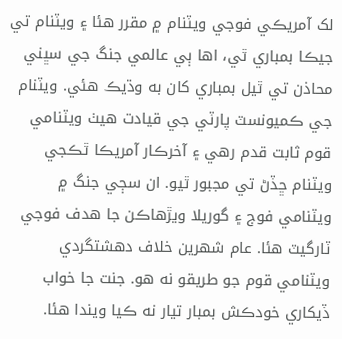لک آمريڪي فوجي ويٽنام ۾ مقرر هئا ۽ ويٽنام تي جيڪا بمباري ٿي، اها ٻي عالمي جنگ جي سڀني محاذن تي ٿيل بمباري کان به وڌيڪ هئي. ويٽنام جي ڪميونسٽ پارٽي جي قيادت هيٺ ويٽنامي قوم ثابت قدم رهي ۽ آخرڪار آمريڪا ٿڪجي ويٽنام ڇڏڻ تي مجبور ٿيو. ان سڄي جنگ ۾ ويٽنامي فوج ۽ گوريلا ويڙهاڪن جا هدف فوجي ٽارگيٽ هئا. عام شهرين خلاف دهشتگردي ويٽنامي قوم جو طريقو نه هو. جنت جا خواب ڏيکاري خودڪش بمبار تيار نه ڪيا ويندا هئا.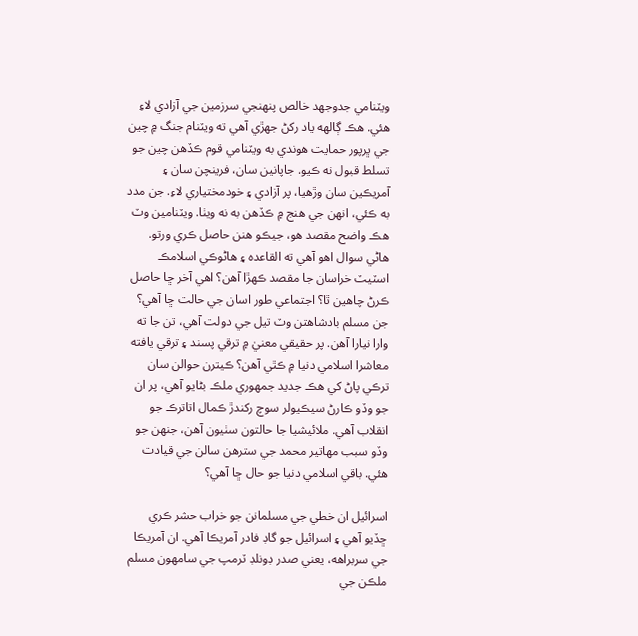ويٽنامي جدوجهد خالص پنهنجي سرزمين جي آزادي لاءِ هئي. هڪ ڳالهه ياد رکڻ جهڙي آهي ته ويٽنام جنگ ۾ چين جي ڀرپور حمايت هوندي به ويٽنامي قوم ڪڏهن چين جو تسلط قبول نه ڪيو. جاپانين سان، فرينچن سان ۽ آمريڪين سان وڙهيا، پر آزادي ۽ خودمختياري لاءِ. جن مدد به ڪئي، انهن جي هنج ۾ ڪڏهن به نه ويٺا. ويٽنامين وٽ هڪ واضح مقصد هو، جيڪو هنن حاصل ڪري ورتو. هاڻي سوال اهو آهي ته القاعده ۽ هاڻوڪي اسلامڪ اسٽيٽ خراسان جا مقصد ڪهڙا آهن؟ اهي آخر ڇا حاصل ڪرڻ چاهين ٿا؟ اجتماعي طور اسان جي حالت ڇا آهي؟ جن مسلم بادشاهتن وٽ تيل جي دولت آهي، تن جا ته وارا نيارا آهن. پر حقيقي معنيٰ ۾ ترقي پسند ۽ ترقي يافته معاشرا اسلامي دنيا ۾ ڪٿي آهن؟ ڪيترن حوالن سان ترڪي پاڻ کي هڪ جديد جمهوري ملڪ بڻايو آهي، پر ان جو وڏو ڪارڻ سيڪيولر سوچ رکندڙ ڪمال اتاترڪ جو انقلاب آهي. ملائيشيا جا حالتون سٺيون آهن، جنهن جو وڏو سبب مهاتير محمد جي سترهن سالن جي قيادت هئي. باقي اسلامي دنيا جو حال ڇا آهي؟

اسرائيل ان خطي جي مسلمانن جو خراب حشر ڪري ڇڏيو آهي ۽ اسرائيل جو گاڊ فادر آمريڪا آهي. ان آمريڪا جي سربراهه، يعني صدر ڊونلڊ ٽرمپ جي سامهون مسلم ملڪن جي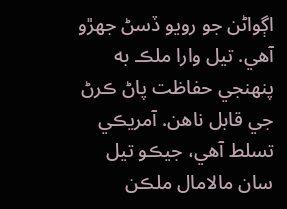اڳواڻن جو رويو ڏسڻ جهڙو آهي. تيل وارا ملڪ به پنهنجي حفاظت پاڻ ڪرڻ جي قابل ناهن. آمريڪي تسلط آهي، جيڪو تيل سان مالامال ملڪن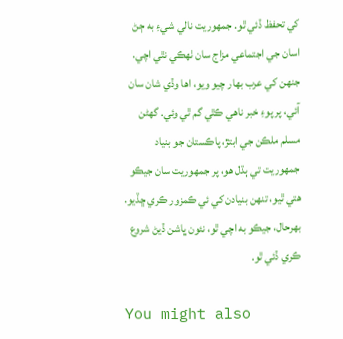کي تحفظ ڏئي ٿو. جمهوريت نالي شيءِ به ڄڻ اسان جي اجتماعي مزاج سان ٺهڪي نٿي اچي. جنهن کي عرب بهار چيو ويو، اها وڏي شان سان آئي، پر پوءِ خبر ناهي ڪٿي گم ٿي وئي. گهڻن مسلم ملڪن جي ابتڙ، پاڪستان جو بنياد جمهوريت تي ٻڌل هو، پر جمهوريت سان جيڪو هتي ٿيو، تنهن بنيادن کي ئي ڪمزور ڪري ڇڏيو. بهرحال، جيڪو به اچي ٿو، نئون ڀاشن ڏيڻ شروع ڪري ڏئي ٿو.

You might also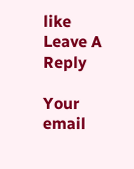like
Leave A Reply

Your email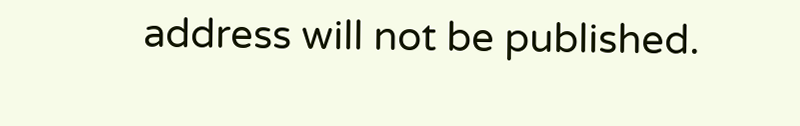address will not be published.